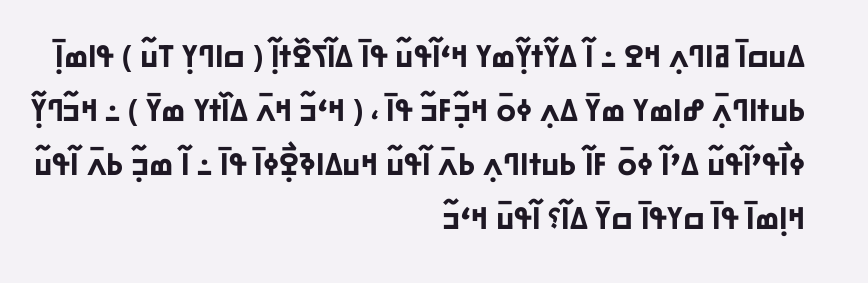ߡߎߛߊ߫ ߥߊߣߍ߲ ߞߐ ߸ ߊ߬ ߡߌ߬ߙߌ߲߬ߘߌ ߞߵߊ߬ߟߎ߬ ߟߊ߫ ߡߊ߬ߖߐ߰ߙߊ߲߬ ( ߛߊߣߌ߲ ߠߎ߬ ) ߟߊߘߊ߲߫ ߕߎߙߊߣߍ߲߫ ߝߊߘߌ ߘߌ߫ ߡߍ߲ ߦߋ߫ ߞߏ߲߬ߓߏ߬ ߟߊ߫ ، ( ߞߵߏ߬ ߞߍ߫ ߡߊ߰ߙߌ ߘߌ߫ ) ߸ ߞߏ߬ߣߌ߲߬ ߦߊ߯ߟߴߊ߬ߟߎ߬ ߡߴߊ߬ ߦߋ߫ ߓߊ߬ ߕߎߙߊߣߍ߲ ߕߍ߫ ߊ߬ߟߎ߬ ߞߎߡߊߢߐ߲߯ߦߊ߫ ߟߊ߫ ߸ ߊ߬ ߘߏ߲߬ ߕߍ߫ ߊ߬ߟߎ߬ ߞߊ߲ߘߊ߫ ߟߊ߫ ߛߌߟߊ߫ ߛߌ߫ ߡߊ߬؟ ߊ߬ߟߎ߫ ߞߵߏ߬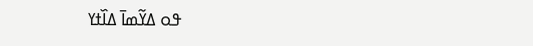ߟߋ ߡߌ߬ߘߊ߫ ߡߊ߰ߙߌ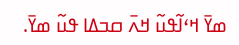ߘߌ߫ ߞߵߊ߬ߟߎ߬ ߞߍ߫ ߛߏߡߊ ߟߎ߬ ߘߌ߫.